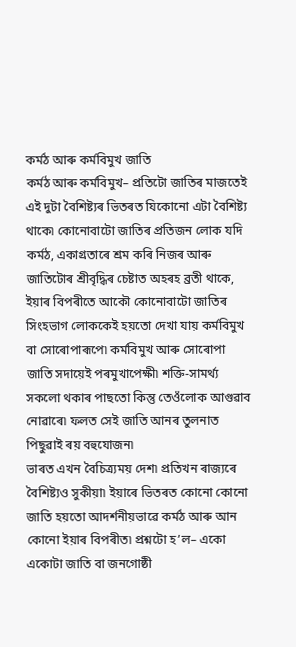কৰ্মঠ আৰু কৰ্মবিমুখ জাতি
কৰ্মঠ আৰু কৰ্মবিমুখ– প্ৰতিটো জাতিৰ মাজতেই এই দুটা বৈশিষ্ট্যৰ ভিতৰত যিকোনো এটা বৈশিষ্ট্য থাকে৷ কোনোবাটো জাতিৰ প্ৰতিজন লোক যদি কৰ্মঠ, একাগ্ৰতাৰে শ্ৰম কৰি নিজৰ আৰু জাতিটোৰ শ্ৰীবৃদ্ধিৰ চেষ্টাত অহৰহ ব্ৰতী থাকে, ইয়াৰ বিপৰীতে আকৌ কোনোবাটো জাতিৰ সিংহভাগ লোককেই হয়তো দেখা যায় কৰ্মবিমুখ বা সোৰোপাৰূপে৷ কৰ্মবিমুখ আৰু সোৰোপা জাতি সদায়েই পৰমুখাপেক্ষী৷ শক্তি-সামৰ্থ্য সকলো থকাৰ পাছতো কিন্তু তেওঁলোক আগুৱাব নোৱাৰে৷ ফলত সেই জাতি আনৰ তুলনাত পিছুৱাই ৰয় বহুযোজন৷
ভাৰত এখন বৈচিত্ৰ্যময় দেশ৷ প্ৰতিখন ৰাজ্যৰে বৈশিষ্ট্যও সুকীয়া৷ ইয়াৰে ভিতৰত কোনো কোনো জাতি হয়তো আদৰ্শনীয়ভাৱে কৰ্মঠ আৰু আন কোনো ইয়াৰ বিপৰীত৷ প্ৰশ্নটো হ’ল– একো একোটা জাতি বা জনগোষ্ঠী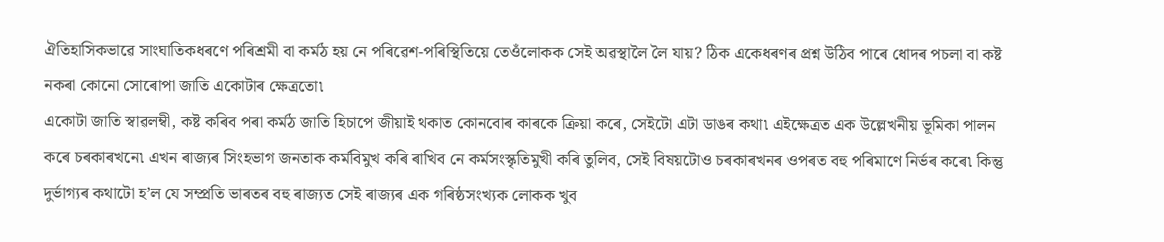ঐতিহাসিকভাৱে সাংঘাতিকধৰণে পৰিশ্ৰমী বা কৰ্মঠ হয় নে পৰিৱেশ-পৰিস্থিতিয়ে তেওঁলোকক সেই অৱস্থালৈ লৈ যায়? ঠিক একেধৰণৰ প্ৰশ্ন উঠিব পাৰে ধোদৰ পচলা বা কষ্ট নকৰা কোনো সোৰোপা জাতি একোটাৰ ক্ষেত্ৰতো৷
একোটা জাতি স্বাৱলম্বী, কষ্ট কৰিব পৰা কৰ্মঠ জাতি হিচাপে জীয়াই থকাত কোনবোৰ কাৰকে ক্ৰিয়া কৰে, সেইটো এটা ডাঙৰ কথা৷ এইক্ষেত্ৰত এক উল্লেখনীয় ভূমিকা পালন কৰে চৰকাৰখনে৷ এখন ৰাজ্যৰ সিংহভাগ জনতাক কৰ্মবিমুখ কৰি ৰাখিব নে কৰ্মসংস্কৃতিমুখী কৰি তুলিব, সেই বিষয়টোও চৰকাৰখনৰ ওপৰত বহু পৰিমাণে নিৰ্ভৰ কৰে৷ কিন্তু দুৰ্ভাগ্যৰ কথাটো হ’ল যে সম্প্ৰতি ভাৰতৰ বহু ৰাজ্যত সেই ৰাজ্যৰ এক গৰিষ্ঠসংখ্যক লোকক খুব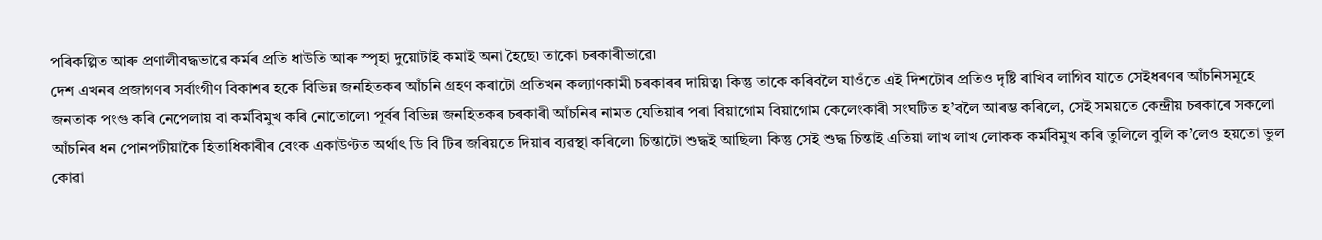পৰিকল্পিত আৰু প্ৰণালীবদ্ধভাৱে কৰ্মৰ প্ৰতি ধাউতি আৰু স্পৃহা দুয়োটাই কমাই অনা হৈছে৷ তাকো চৰকাৰীভাৱে৷
দেশ এখনৰ প্ৰজাগণৰ সৰ্বাংগীণ বিকাশৰ হকে বিভিন্ন জনহিতকৰ আঁচনি গ্ৰহণ কৰাটো প্ৰতিখন কল্যাণকামী চৰকাৰৰ দায়িত্ব৷ কিন্তু তাকে কৰিবলৈ যাওঁতে এই দিশটোৰ প্ৰতিও দৃষ্টি ৰাখিব লাগিব যাতে সেইধৰণৰ আঁচনিসমূহে জনতাক পংগু কৰি নেপেলায় বা কৰ্মবিমুখ কৰি নোতোলে৷ পূৰ্বৰ বিভিন্ন জনহিতকৰ চৰকাৰী আঁচনিৰ নামত যেতিয়াৰ পৰা বিয়াগোম বিয়াগোম কেলেংকাৰী সংঘটিত হ’বলৈ আৰম্ভ কৰিলে, সেই সময়তে কেন্দ্ৰীয় চৰকাৰে সকলো আঁচনিৰ ধন পোনপটীয়াকৈ হিতাধিকাৰীৰ বেংক একাউণ্টত অৰ্থাৎ ডি বি টিৰ জৰিয়তে দিয়াৰ ব্যৱস্থা কৰিলে৷ চিন্তাটো শুদ্ধই আছিল৷ কিন্তু সেই শুদ্ধ চিন্তাই এতিয়া লাখ লাখ লোকক কৰ্মবিমুখ কৰি তুলিলে বুলি ক’লেও হয়তো ভুল কোৱা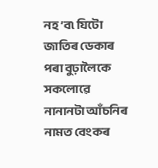নহ’ব৷ যিটো জাতিৰ ডেকাৰ পৰা বুঢ়ালৈকে সকলোৱে নানানটা আঁচনিৰ নামত বেংকৰ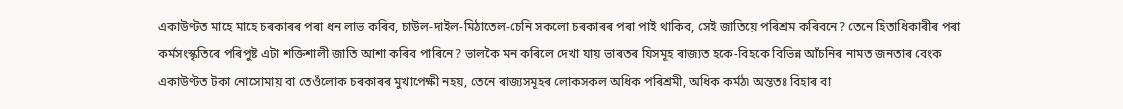একাউণ্টত মাহে মাহে চৰকাৰৰ পৰা ধন লাভ কৰিব, চাউল-দাইল-মিঠাতেল-চেনি সকলো চৰকাৰৰ পৰা পাই থাকিব, সেই জাতিয়ে পৰিশ্ৰম কৰিবনে? তেনে হিতাধিকাৰীৰ পৰা কৰ্মসংস্কৃতিৰে পৰিপুষ্ট এটা শক্তিশালী জাতি আশা কৰিব পাৰিনে? ভালকৈ মন কৰিলে দেখা যায় ভাৰতৰ যিসমূহ ৰাজ্যত হকে-বিহকে বিভিন্ন আঁচনিৰ নামত জনতাৰ বেংক একাউণ্টত টকা নোসোমায় বা তেওঁলোক চৰকাৰৰ মুখাপেক্ষী নহয়, তেনে ৰাজ্যসমূহৰ লোকসকল অধিক পৰিশ্ৰমী, অধিক কৰ্মঠ৷ অন্ততঃ বিহাৰ বা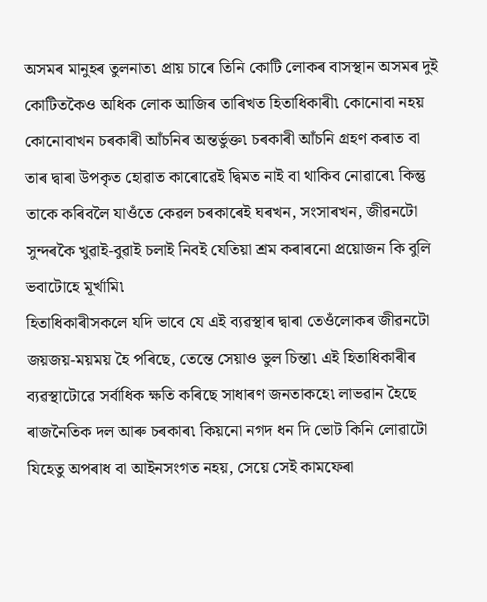অসমৰ মানুহৰ তুলনাত৷ প্ৰায় চাৰে তিনি কোটি লোকৰ বাসস্থান অসমৰ দুই কোটিতকৈও অধিক লোক আজিৰ তাৰিখত হিতাধিকাৰী৷ কোনোবা নহয় কোনোবাখন চৰকাৰী আঁচনিৰ অন্তৰ্ভুক্ত৷ চৰকাৰী আঁচনি গ্ৰহণ কৰাত বা তাৰ দ্বাৰা উপকৃত হোৱাত কাৰোৱেই দ্বিমত নাই বা থাকিব নোৱাৰে৷ কিন্তু তাকে কৰিবলৈ যাওঁতে কেৱল চৰকাৰেই ঘৰখন, সংসাৰখন, জীৱনটো সুন্দৰকৈ খুৱাই-বুৱাই চলাই নিবই যেতিয়া শ্ৰম কৰাৰনো প্ৰয়োজন কি বুলি ভবাটোহে মূৰ্খামি৷
হিতাধিকাৰীসকলে যদি ভাবে যে এই ব্যৱস্থাৰ দ্বাৰা তেওঁলোকৰ জীৱনটো জয়জয়-ময়ময় হৈ পৰিছে, তেন্তে সেয়াও ভুল চিন্তা৷ এই হিতাধিকাৰীৰ ব্যৱস্থাটোৱে সৰ্বাধিক ক্ষতি কৰিছে সাধাৰণ জনতাকহে৷ লাভৱান হৈছে ৰাজনৈতিক দল আৰু চৰকাৰ৷ কিয়নো নগদ ধন দি ভোট কিনি লোৱাটো যিহেতু অপৰাধ বা আইনসংগত নহয়, সেয়ে সেই কামফেৰা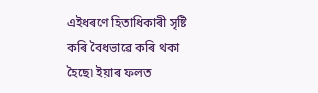এইধৰণে হিতাধিকাৰী সৃষ্টি কৰি বৈধভাৱে কৰি থকা হৈছে৷ ইয়াৰ ফলত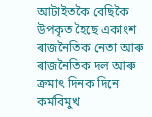আটাইতকৈ বেছিকৈ উপকৃত হৈছে একাংশ ৰাজনৈতিক নেতা আৰু ৰাজনৈতিক দল আৰু ক্ৰমাৎ দিনক দিনে কৰ্মবিমুখ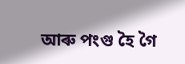আৰু পংগু হৈ গৈ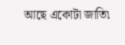আছে একোটা জাতি৷